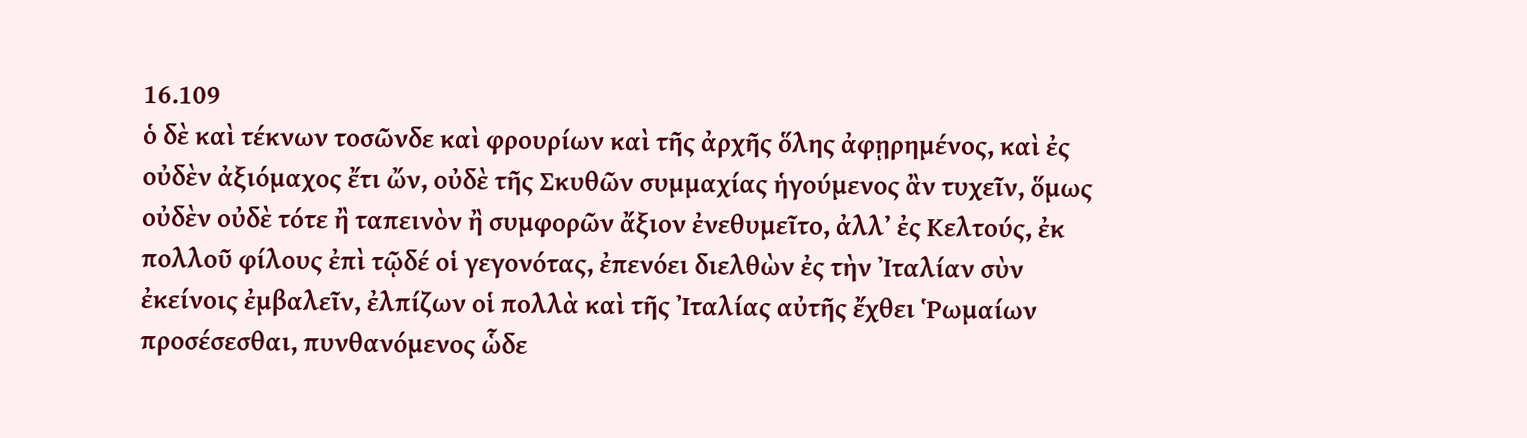16.109
ὁ δὲ καὶ τέκνων τοσῶνδε καὶ φρουρίων καὶ τῆς ἀρχῆς ὅλης ἀφῃρημένος, καὶ ἐς οὐδὲν ἀξιόμαχος ἔτι ὤν, οὐδὲ τῆς Σκυθῶν συμμαχίας ἡγούμενος ἂν τυχεῖν, ὅμως οὐδὲν οὐδὲ τότε ἢ ταπεινὸν ἢ συμφορῶν ἄξιον ἐνεθυμεῖτο, ἀλλʼ ἐς Κελτούς, ἐκ πολλοῦ φίλους ἐπὶ τῷδέ οἱ γεγονότας, ἐπενόει διελθὼν ἐς τὴν Ἰταλίαν σὺν ἐκείνοις ἐμβαλεῖν, ἐλπίζων οἱ πολλὰ καὶ τῆς Ἰταλίας αὐτῆς ἔχθει Ῥωμαίων προσέσεσθαι, πυνθανόμενος ὧδε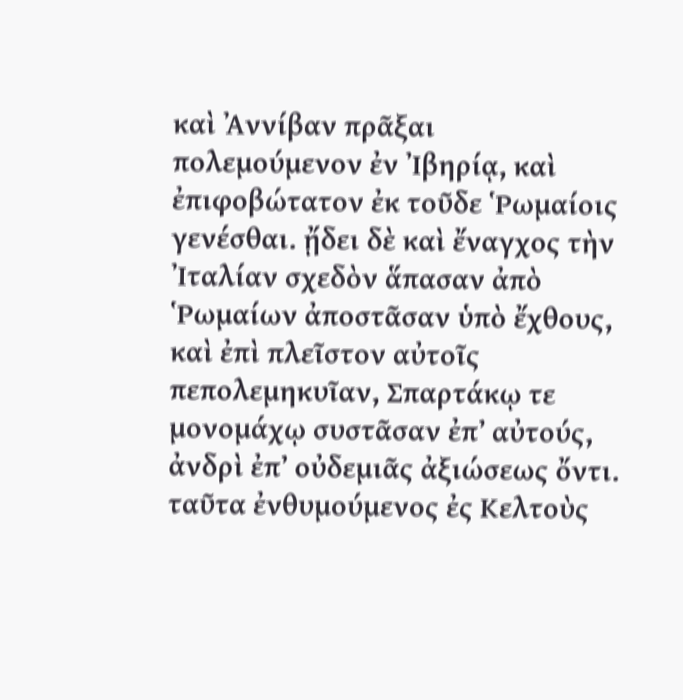καὶ Ἀννίβαν πρᾶξαι πολεμούμενον ἐν Ἰβηρίᾳ, καὶ ἐπιφοβώτατον ἐκ τοῦδε Ῥωμαίοις γενέσθαι. ᾔδει δὲ καὶ ἔναγχος τὴν Ἰταλίαν σχεδὸν ἅπασαν ἀπὸ Ῥωμαίων ἀποστᾶσαν ὑπὸ ἔχθους, καὶ ἐπὶ πλεῖστον αὐτοῖς πεπολεμηκυῖαν, Σπαρτάκῳ τε μονομάχῳ συστᾶσαν ἐπʼ αὐτούς, ἀνδρὶ ἐπʼ οὐδεμιᾶς ἀξιώσεως ὄντι. ταῦτα ἐνθυμούμενος ἐς Κελτοὺς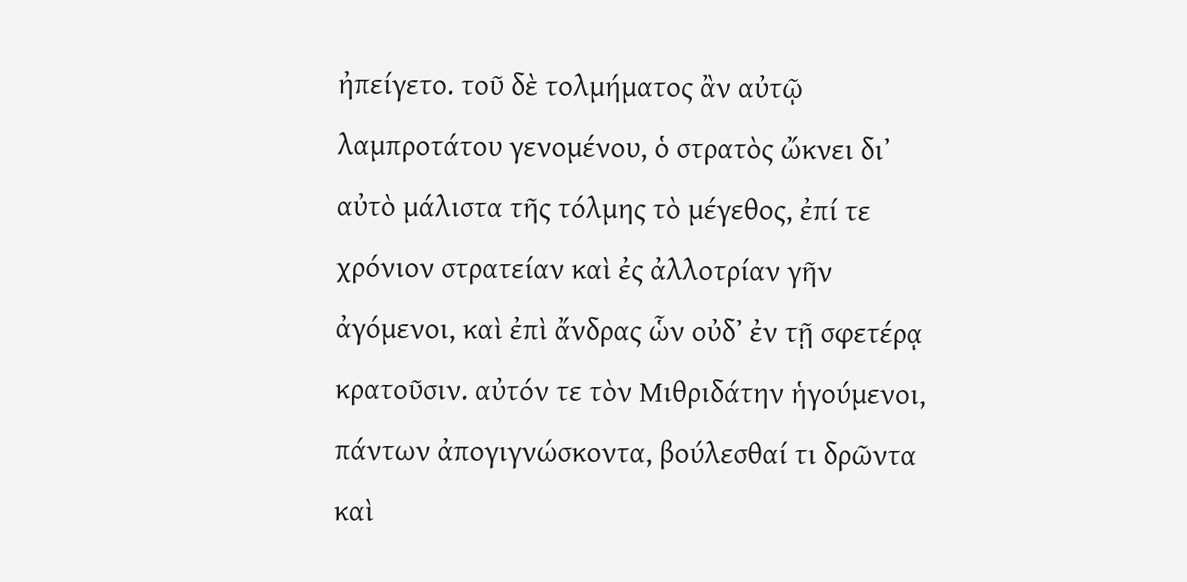ἠπείγετο. τοῦ δὲ τολμήματος ἂν αὐτῷ λαμπροτάτου γενομένου, ὁ στρατὸς ὤκνει διʼ αὐτὸ μάλιστα τῆς τόλμης τὸ μέγεθος, ἐπί τε χρόνιον στρατείαν καὶ ἐς ἀλλοτρίαν γῆν ἀγόμενοι, καὶ ἐπὶ ἄνδρας ὧν οὐδʼ ἐν τῇ σφετέρᾳ κρατοῦσιν. αὐτόν τε τὸν Μιθριδάτην ἡγούμενοι, πάντων ἀπογιγνώσκοντα, βούλεσθαί τι δρῶντα καὶ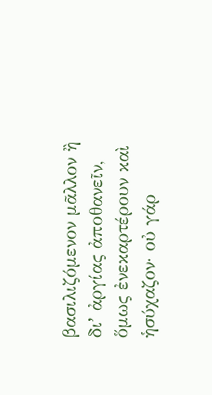βασιλιζόμενον μᾶλλον ἢ διʼ ἀργίας ἀποθανεῖν, ὅμως ἐνεκαρτέρουν καὶ ἡσύχαζον· οὐ γάρ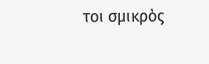τοι σμικρὸς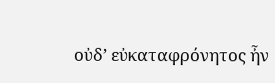οὐδʼ εὐκαταφρόνητος ἦν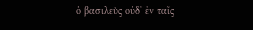ὁ βασιλεὺς οὐδʼ ἐν ταῖς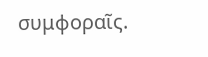συμφοραῖς.